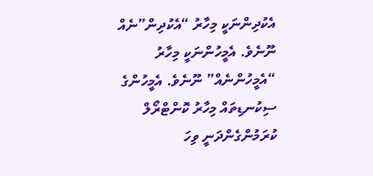އެކުދިންނަކީ މިހާރު “އެކުދިން”ނެއް ނޫނެވެ. އެމީހުންނަކީ މިހާރު “އެމީހުންނެއް” ނޫނެވެ. އެމީހުންގެ ސިކުނޑިތައް މިހާރު ކޮންޓްރޯލް ކުރަމުންގެންދަނީ ވިހަ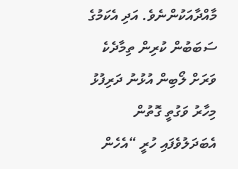މާއްދާއަކުންނެވެ. އަދި އެކަމުގެ ސަބަބުން ކުރިން ތިމާދެކެ ވަރަށް ލޯބިން އުޅުނު ދަރިފުޅު މިހާރު ވަގުތީ ގޮތުން އެބަދަލުވެފައި ހުރީ “އެހެން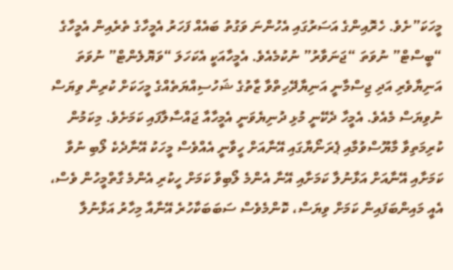މީހަކަ”ށެވެ. ހެރޮއިންގެ އަސަރުގައި އެހުންނަ ވަގުތު ބައެއް ފަހަރު އެމީހާގެ ތެރެއިން އެމީހާގެ “ބީސްޓް” ނުވަތަ “ޖަނަވާރު” ނުކުމެއެވެ. އެމީހާއަކީ އެކަހަލަ “ވަޔޮލެންޓް” ނުވަތަ އަނިޔާވެރި އަދި ޖިސްމާނީ އަނިޔާދޭހިތްވާ ޒާތުގެ ޝަހުސިއްޔަތެއްގެ މީހަކަށް ކުރިން ވިޔަސް ނުވިޔަސް މެއެވެ. އެމީހާ ދެކޭނީ މުޅި ދުނިޔެވަނީ އެމީހާއާ ޖައްސާލާފައި ކަމަށެވެ. މިކަމުން ކުރިމަތިވާ މާޔޫސްވުމާއި ޕެރަނޯޔާގައި އޭނާއަށް ހީވާނީ އެއްވެސް މީހަކު އޭނާދެކެ ލޯބި ނުވާ ކަމަށާއި އޭނާއަށް އަޅާނުލާ ކަމަށާއި އޭނާ އެންމެ ލޯބިވާ ކަމަށް ހީކުރި އެންމެ ގާތްމީހުން ވެސް، އެއީ މައިންބަފައިން ކަމަށް ވިޔަސް، ކޮންމެވެސް ސަބަބަކާހުރެ އޭނާއާ މިހާރު އަޅާނުލާ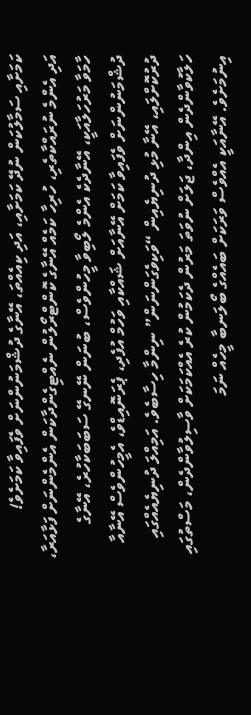ކަމަށާއި ސަމާލުކަން ނުދޭ ކަމަށާއި، އަދި ކިއެއްތަ، އޭނާގެ ދުޝްމަނުންނަށް ވެފައިވާ ކަމަށެވެ!
އަދި އެންމެ ނުރައްކާތެރި، ހުރިހާ ކަމެއް އޭނާގެ ކޮންޓްރޯލުން ނެއްޓިގެންދާކަން އެންމެންނަށް ފަޅާއަރާ، ހާމަވާ މަރުހަލާއަކީ، އޭނާދެކެ އެންމެ ލޯބިވާ މީހުންވެސް، ބުނަން ނޭނގޭ ސަބަބަކާހުރެ، އޭނާގެ ދުޝްމަނުންނަށް ވެފައިވާ ކަމަށް އޭނާއަށް ޝައްކާއި ވަހުމް އުފެދި، ޕެރަނޮއިޑްވެ، އެމީހުންވެސް އޭނާއާ ދުރުކޮށްލައި، އޭނާ މުޅި ދުނިޔެއިން “ވަކިވެގަންނަން” ނިންމާ ހިސާބެވެ. އަމިއްލަ ދުނިޔެއެއްގައި ހަލާކުވާންދެން އިންދާ، ޖަލަށް ނުވަތަ މަރުން ދެކަމުން ކުރެ އެއްކަމަކަށް ވާސިލުވާންދެން، މަސްތުގައި އިނުމަށެވެ. އޭނާއަކީ އެއްވެސް ވަރަކަށް ބައެއްގެ ބޯލަނބާ މީހެއް ނަމަ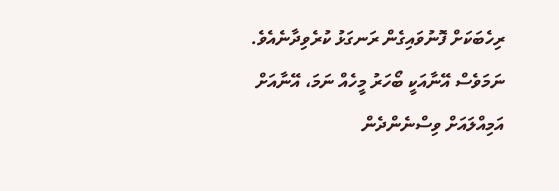ރިހެބަކަށް ފޮނުވައިގެން ރަނގަޅު ކުރެވިދާނެއެވެ. ނަމަވެސް އޭނާއަކީ ބޯހަރު މީހެއް ނަމަ، އޭނާއަށް އަމިއްލައަށް ވިސްނެންދެން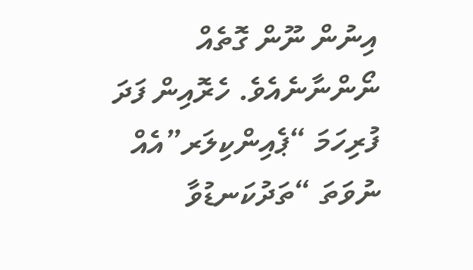އިނުން ނޫން ގޮތެއް ނޯންނާނެއެވެ. ހެރޮއިން ފަދަ ފުރިހަމަ “ޕެއިންކިލަރ”އެއް ނުވަތަ “ތަދުކަނޑުވާ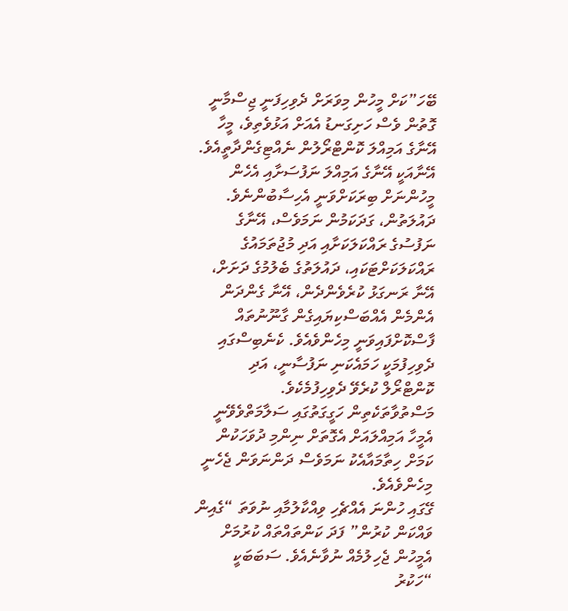ބޭހަ”ކަށް މީހުން މިވަރަށް ދެވިހިފަނީ ޖިސްމާނީ ގޮތުން ވެސް ހަށިގަނޑު އެއަށް އަޅުވެތިވެ، މީހާ އޭނާގެ އަމިއްލަ ކޮންޓްރޯލުން ނެއްޓިގެންދާތީއެވެ. އޭނާއަކީ އޭނާގެ އަމިއްލަ ނަފުސަށާއި އެހެން މީހުންނަށް ބިރަކަށްވަނީ އެހިސާބުންނެވެ. ދައުލަތުން، ގަދަކަމުން ނަމަވެސް، އޭނާގެ ނަފުސުގެ ރައްކަލަކަށާއި އަދި މުޖުތަމައުގެ ރައްކަލަކަށްޓަކައި، ދައުލަތުގެ ބެލުމުގެ ދަށަށް، އޭނާ ރަނގަޅު ކުރެވެންދެން، އޭނާ ގެންދަން އެންމެން އެއްބަސްކިޔައިގެން ގާނޫނުތައް ފާސްކޮށްފައިވަނީ މިހެންވެއެވެ. ކެނެބިސްގައި ދެވިހިފުމަކީ ހަމައެކަނި ނަފުސާނީ، އަދި ކޮންޓްރޯލް ކުރެވޭ ދެވިހިފުމެކެވެ. މަސްތުވާތަކެތިން ހަގީގަތުގައި ސަލާމަތްވެވޭނީ އެމީހާ އަމިއްލައަށް އެގޮތަށް ނިންމި ދުވަހަކުން ކަމަށް ހިތާމައާއެކު ނަމަވެސް ދަންނަވަން ޖެހެނީ މިހެންވެއެވެ.
ގޭގައި ހުންނަ އެއްޗެހި ވިއްކާލުމާއި ނުވަތަ “ގެއިން ވައްކަން ކުރުން” ފަދަ ކަންތައްތައް ކުރުމަށް އެމީހުން ޖެހިލުމެއް ނުވާނެއެވެ. ސަބަބަކީ “ހަކުރު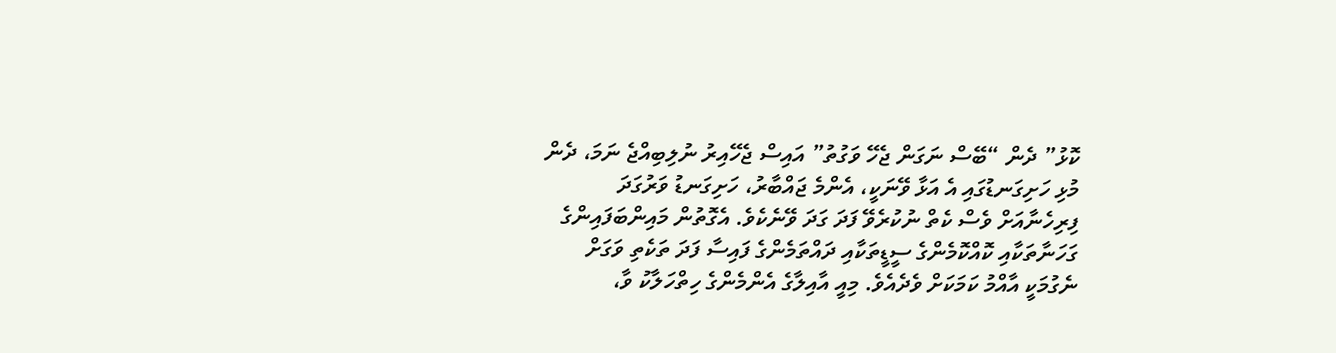ކޮޅު” ދެން “ބޭސް ނަގަން ޖެހޭ ވަގުތު” އައިސް ޖެހޭއިރު ނުލިބިއްޖެ ނަމަ، ދެން މުޅި ހަށިގަނޑުގައި އެ އަޅާ ވޭނަކީ، އެންމެ ޖައްބާރު، ހަށިގަނޑު ވަރުގަދަ ފިރިހެނާއަށް ވެސް ކެތް ނުކުރެވޭ ފަދަ ގަދަ ވޭނެކެވެ. އެގޮތުން މައިންބަފައިންގެ ގަހަނާތަކާއި ކޮއްކޮމެންގެ ސީޑީތަކާއި ދައްތަމެންގެ ފައިސާ ފަދަ ތަކެތި ވަގަށް ނެގުމަކީ އާއްމު ކަމަކަށް ވެދެއެވެ. މިއީ އާއިލާގެ އެންމެންގެ ހިތްހަލާކު ވާ،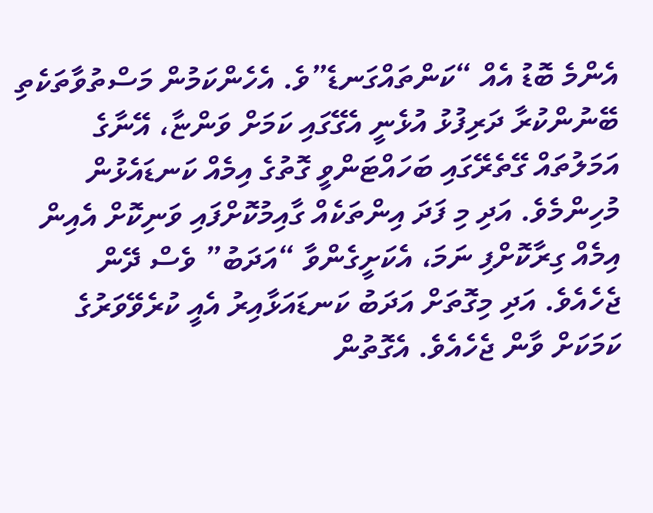އެންމެ ބޮޑު އެއް “ކަންތައްގަނޑެ”ވެ. އެހެންކަމުން މަސްތުވާތަކެތި ބޭނުންކުރާ ދަރިފުޅު އުޅެނީ އެގޭގައި ކަމަށް ވަންޏާ، އޭނާގެ އަމަލުތައް ގޭތެރޭގައި ބަހައްޓަންވީ ގޮތުގެ އިމެއް ކަނޑައެޅުން މުހިންމެވެ. އަދި މި ފަދަ އިންތަކެއް ގާއިމުކޮށްފައި ވަނިކޮށް އެއިން އިމެއް ގިރާކޮށްފި ނަމަ، އެކަށީގެންވާ “އަދަބު” ވެސް ދޭން ޖެހެއެވެ. އަދި މިގޮތަށް އަދަބު ކަނޑައަޅާއިރު އެއީ ކުރެވޭވަރުގެ ކަމަކަށް ވާން ޖެހެއެވެ. އެގޮތުން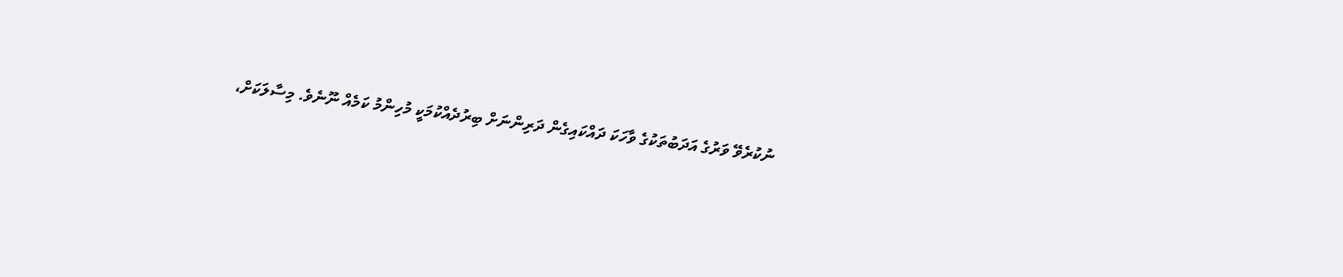ނުކުރެވޭ ވަރުގެ އަދަބުތަކުގެ ވާހަކަ ދައްކައިގެން ދަރިންނަށް ބިރުދެއްކުމަކީ މުހިންމު ކަމެއް ނޫނެވެ. މިސާލަކަށް،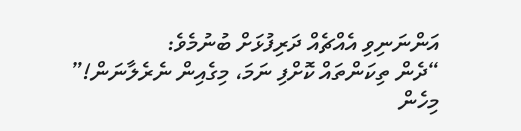އަންނަނިވި އެއްޗެއް ދަރިފުޅަށް ބުނުމެވެ:
“ދެން ތިކަންތައް ކޮށްފި ނަމަ، މިގެއިން ނެރެލާނަން!”
މިހެން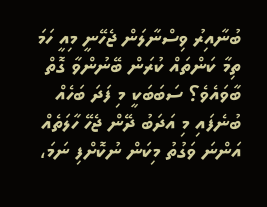ބުނާއިރު ވިސްނާލަން ޖެހޭނީ މިއީ ހަމަ ތިމާ ކަންތައް ކުރަން ބޭނުންވާ ގޮތް ބާވައެވެ؟ ސަބަބަކީ މި ފަދަ ބަހެއް ބުނެފައި މި އަދަބު ދޭން ޖެހޭ ހާލަތެއް އަންނަ ވަގުތު މިކަން ނުކޮށްފި ނަމަ،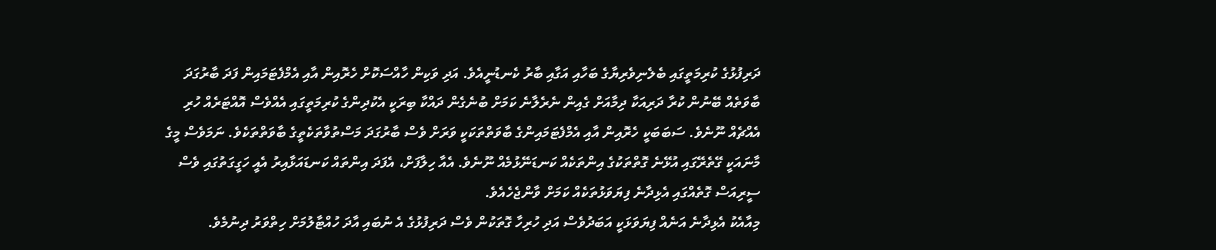ދަރިފުޅުގެ ކުރިމަތީގައި ބެލެނިވެރިޔާގެ ބަހާއި އަގާއި ބާރު ކެނޑުނީއެވެ. އަދި ވަކިން ހާއްސަކޮށް ހެރޮއިން އާއި އެމްފެޓަމައިން ފަދަ ބާރުގަދަ ބާވަތެއް ބޭނުން ކުރާ ދަރިއަކާ ދިމާއަށް ގެއިން ނެރެލާނެ ކަމަށް ބުނެގެން ދައްކާ ބިރަކީ އެކުދިންގެ ކުރިމަތީގައި އެއްވެސް އޮއްޓަރެއް ހުރި އެއްޗެއް ނޫނެވެ. ސަބަބަކީ ހެރޮއިން އާއި އެމްފެޓަމައިންގެ ބާވަތްތަކަކީ ވަރަށް ވެސް ބާރުގަދަ މަސްތުވާތަކެތީގެ ބާވަތްތަކެވެ. ނަމަވެސް މީގެ މާނައަކީ ގޭތެރޭގައި އުޅޭނެ ގޮތްތަކުގެ އިންތަކެއް ކަނޑަނޭޅުމެއް ނޫނެވެ. އެއާ ހިލާފަށް، އެފަދަ އިންތައް ކަނޑައަޅާއިރު އެއީ ހަގީގަތުގައި ވެސް ސީރިއަސް ގޮތެއްގައި އެޅިދާނެ ފިޔަވަޅުތަކެއް ކަމަށް ވާންޖެހެއެވެ.
މިއާއެކު އެޅިދާނެ އަނެއް ފިޔަވަޅަކީ އަބަދުވެސް އަދި ހުރިހާ ގޮތަކުން ވެސް ދަރިފުޅުގެ އެ ނުބައި އާދަ ހުއްޓާލުމަށް ހިތްވަރު ދިނުމެވެ.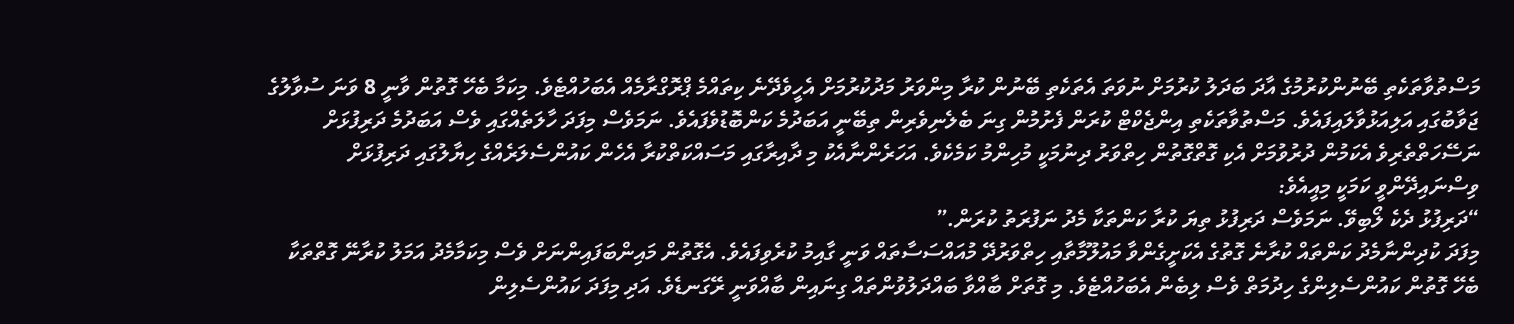މަސްތުވާތަކެތި ބޭނުންކުރުމުގެ އާދަ ބަދަލު ކުރުމަށް ނުވަތަ އެތަކެތި ބޭނުން ކުރާ މިންވަރު މަދުކުރުމަށް އެހީވެދޭނެ ކިތައްމެ ޕްރޮގްރާމެއް އެބަހުއްޓެވެ. މިކަމާ ބެހޭ ގޮތުން ވާނީ 8 ވަނަ ސުވާލުގެ ޖަވާބުގައި އަލިއަޅުވާލައިފައެވެ. މަސްތުވާތަކެތި އިންޖެކްޓް ކުރަން ފެށުމުން ގިނަ ބެލެނިވެރިން ތިބޭނީ އަބަދުމެ ކަންބޮޑުވެފައެވެ. ނަމަވެސް މިފަދަ ހާލަތެއްގައި ވެސް އަބަދުމެ ދަރިފުޅަށް ނަސޭހަތްތެރިވެ އެކަމުން ދުރުވުމަށް އެކި ގޮތްގޮތުން ހިތްވަރު ދިނުމަކީ މުހިންމު ކަމެކެވެ. އަހަރެންނާއެކު މި ދާއިރާގައި މަސައްކަތްކުރާ އެހެން ކައުންސެލަރެއްގެ ހިޔާލުގައި ދަރިފުޅަށް ވިސްނައިދޭންވީ ކަމަކީ މިއީއެވެ:
“ދަރިފުޅު ދެކެ ލޯބިވޭ. ނަމަވެސް ދަރިފުޅު ތިޔަ ކުރާ ކަންތަކާ މެދު ނަފުރަތު ކުރަން.”
މިފަދަ ކުދިންނާމެދު ކަންތައް ކުރާނެ ގޮތުގެ އެކަށީގެންވާ މައުލޫމާތާއި ހިތްވަރުދޭ މުއައްސަސާތައް ވަނީ ގާއިމު ކުރެވިފައެވެ. އެގޮތުން މައިންބަފައިންނަށް ވެސް މިކަމާމެދު އަމަލު ކުރާނޭ ގޮތްތަކާ ބެހޭ ގޮތުން ކައުންސެލިންގެ ހިދުމަތް ވެސް ލިބެން އެބަހުއްޓެވެ. މި ގޮތަށް ބާއްވާ ބައްދަލުވުންތައް ގިނައިން ބާއްވަނީ ރޭގަނޑެވެ. އަދި މިފަދަ ކައުންސެލިން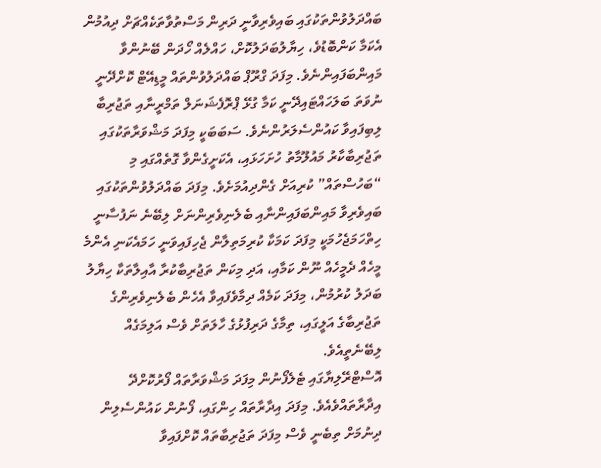ބައްދަލުވުންތަކުގައި ބައިވެރިވާނީ ދަރިން މަސްތުވާތަކެއްޗަށް ދިއުމުން އެކަމާ ކަންބޮޑުވެ، ހިޔާލުބަދަލުކޮށް، ހައްލެއް ހޯދަން ބޭނުންވާ މައިންބަފައިންނެވެ. މިފަދަ ގްރޫޕް ބައްދަލުވުންތައް މީޑިއޭޓް ކޮށްދޭނީ ނުވަތަ ބަލަހައްޓައިދޭނީ ކަމާ ގުޅޭ ޕްރޮފެޝަނަލް ތަމްރީނާއި ތަޖުރިބާ ލިބިފައިވާ ކައުންސެލަރުންނެވެ. ސަބަބަކީ މިފަދަ މަޝްވަރާތަކުގައި ތަޖުރިބާކާރު މައުލޫމާތު ހުށަހަޅައި، އެކަށީގެންވާ ގޮތެއްގައި މި “ބަހުސްތައް” ކުރިއަށް ގެންދިއުމަށެވެ. މިފަދަ ބައްދަލުވުންތަކުގައި ބައިވެރިވާ މައިންބަފައިންނާއި ބެލެނިވެރިންނަށް ލިބޭނެ ނަފުސާނީ ހިތްހަމަޖެހުމަކީ މިފަދަ ކަމަކާ ކުރިމަތިލާން ޖެހިފައިވަނީ ހަމައެކަނި އެންމެ މީހެއް ދެމީހެއް ނޫން ކަމާއި، އަދި މިކަން ތަޖުރިބާކުރާ އާއިލާތަކާ ހިޔާލު ބަދަލު ކުރުމުން، މިފަދަ ކަމެއް ދިމާވެފައިވާ އެހެން ބެލެނިވެރިންގެ ތަޖުރިބާގެ އަލީގައި، ތިމާގެ ދަރިފުޅުގެ ހާލަތަށް ވެސް އަލިމަގެއް ލިބޭނެތީއެވެ.
އޮސްޓްރޭލިޔާގައި ޓެލެފޯނުން މިފަދަ މަޝްވަރާތައް ފޯރުކޮށްދޭ އިދާރާތައްވެއެވެ. މިފަދަ އިދާރާތައް ހިންގައި، ފޯނުން ކައުންސެލިން ދިނުމަށް ތިބެނީ ވެސް މިފަދަ ތަޖުރިބާތައް ކޮށްފައިވާ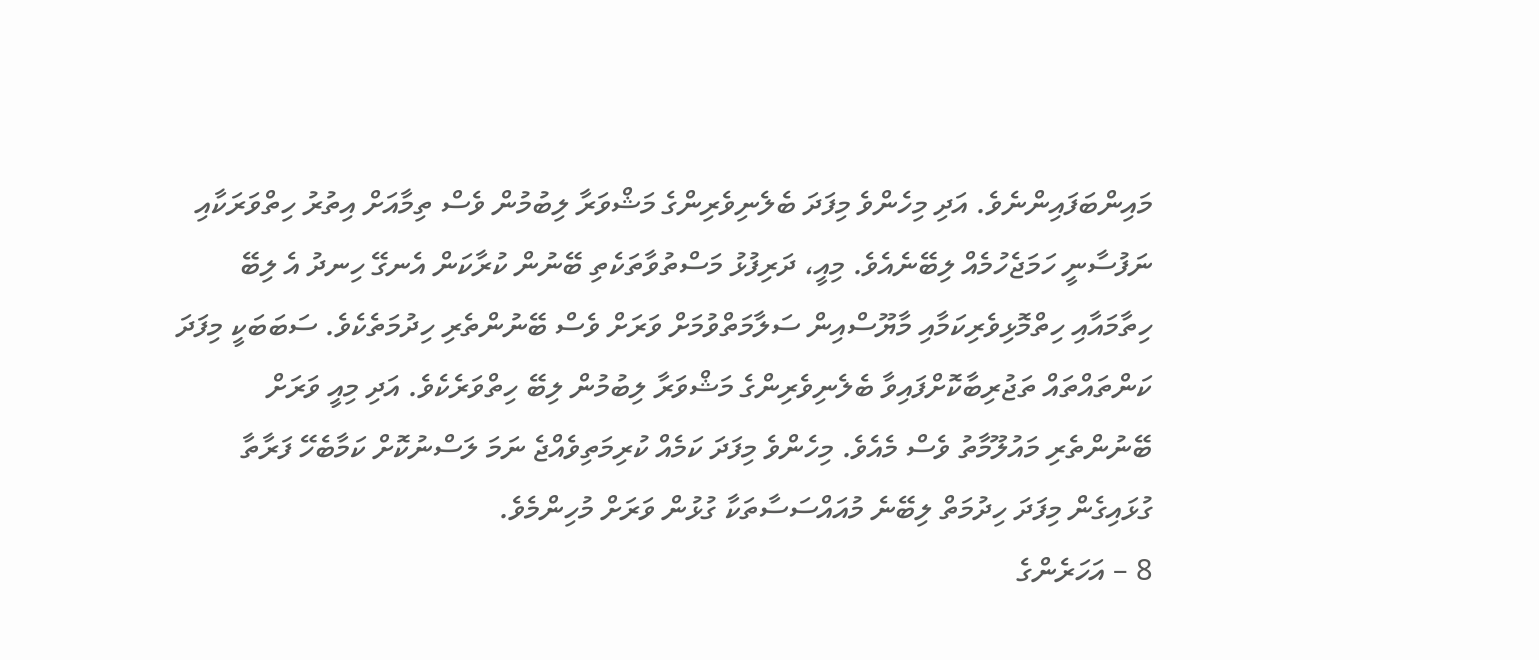މައިންބަފައިންނެވެ. އަދި މިހެންވެ މިފަދަ ބެލެނިވެރިންގެ މަޝްވަރާ ލިބުމުން ވެސް ތިމާއަށް އިތުރު ހިތްވަރަކާއި ނަފުސާނީ ހަމަޖެހުމެއް ލިބޭނެއެވެ. މިއީ، ދަރިފުޅު މަސްތުވާތަކެތި ބޭނުން ކުރާކަން އެނގޭ ހިނދު އެ ލިބޭ ހިތާމައާއި ހިތްމޮޅިވެރިކަމާއި މާޔޫސްއިން ސަލާމަތްވުމަށް ވަރަށް ވެސް ބޭނުންތެރި ހިދުމަތެކެވެ. ސަބަބަކީ މިފަދަ ކަންތައްތައް ތަޖުރިބާކޮށްފައިވާ ބެލެނިވެރިންގެ މަޝްވަރާ ލިބުމުން ލިބޭ ހިތްވަރެކެވެ. އަދި މިއީ ވަރަށް ބޭނުންތެރި މައުލޫމާތު ވެސް މެއެވެ. މިހެންވެ މިފަދަ ކަމެއް ކުރިމަތިވެއްޖެ ނަމަ ލަސްނުކޮށް ކަމާބެހޭ ފަރާތާ ގުޅައިގެން މިފަދަ ހިދުމަތް ލިބޭނެ މުއައްސަސާތަކާ ގުޅުން ވަރަށް މުހިންމެވެ.
8 – އަހަރެންގެ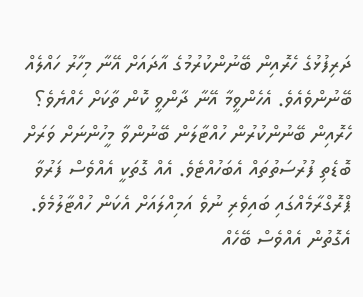ދަރިފުޅުގެ ހެރޮއިން ބޭނުންކުރުމުގެ އާދައަށް އޭނާ މިހާރު ހައްލެއް ބޭނުންވެއެވެ. އެހެންވީމާ އޭނާ ދާންވީ ކޮން ތާކަށް ހެއްޔެވެ؟
ހެރޮއިން ބޭނުންކުރުން ހުއްޓާލަން ބޭނުންވާ މީހުންނަށް ވަރަށް ބޮޑެތި ފުރުސަތުތައް އެބަހުއްޓެވެ. އެއް ގޮތަކީ އެއްވެސް ފަރުވާ ޕްރޮގްރާމެއްގައި ބައިވެރި ނުވެ އަމިއްލައަށް އެކަން ހުއްޓާލުމެވެ. އެގޮތުން އެއްވެސް ބޭހެއް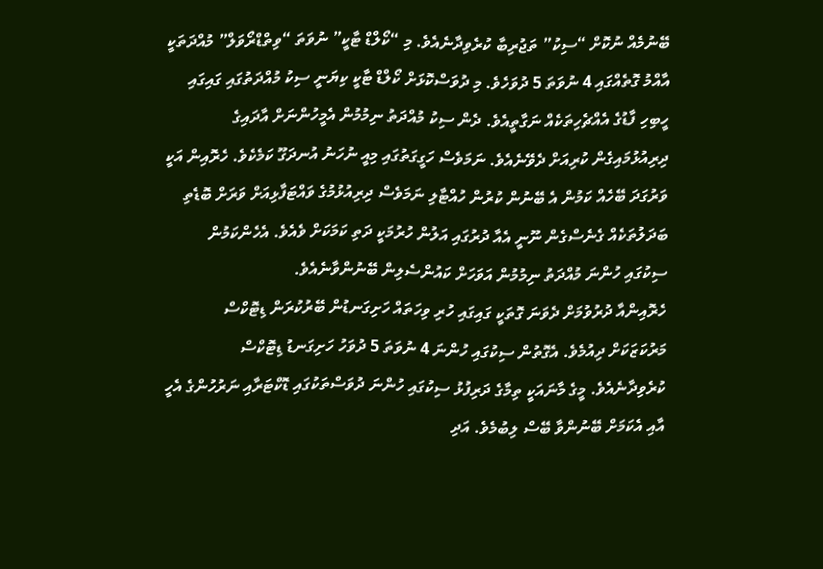ބޭނުމެއް ނުކޮށް “ސިކު” ތަޖުރިބާ ކުރެވިދާނެއެވެ. މި “ކޯލްޑް ޓާކީ” ނުވަތަ “ވިތްޑްރޯވަލް” މުއްދަތަކީ އާއްމު ގޮތެއްގައި 4 ނުވަތަ 5 ދުވަހެވެ. މި ދުވަސްކޮޅަށް ކޯލްޑް ޓާކީ ކިޔަނީ ސިކު މުއްދަތުގައި ގައިގައި ހީބިހި ފާޑުގެ އެއްޗެހިތަކެއް ނަގާތީއެވެ. ދެން ސިކު މުއްދަތު ނިމުމުން އެމީހުންނަށް އާދައިގެ ދިރިއުޅުމައިގެން ކުރިއަށް ދެވޭނެއެވެ. ނަމަވެސް ހަގީގަތުގައި މިއީ ނުހަނު އުނދަގޫ ކަމެކެވެ. ހެރޮއިން އަކީ ވަރުގަދަ ބޭހެއް ކަމުން އެ ބޭނުން ކުރުން ހުއްޓާލި ނަމަވެސް ދިރިއުޅުމުގެ ވައްޓަފާޅިއަށް ވަރަށް ބޮޑެތި ބަދަލުތަކެއް ގެނެސްގެން ނޫނީ އެއާ ދުރުގައި އަލުން ހުރުމަކީ ދަތި ކަމަކަށް ވެއެވެ. އެހެންކަމުން ސިކުގައި ހުންނަ މުއްދަތު ނިމުމުން އަވަހަށް ކައުންސެލިން ބޭނުންވާނެއެވެ.
ހެރޮއިންއާ ދުރުވުމަށް ދެވަނަ ގޮތަކީ ގައިގައި ހުރި ވިހަތައް ހަށިގަނޑުން ބޭރުކުރަން ޑިޓޮކްސް މަރުކަޒަކަށް ދިއުމެވެ. އެގޮތުން ސިކުގައި ހުންނަ 4 ނުވަތަ 5 ދުވަހު ހަށިގަނޑު ޑިޓޮކްސް ކުރެވިދާނެއެވެ. މީގެ މާނައަކީ ތިމާގެ ދަރިފުޅު ސިކުގައި ހުންނަ ދުވަސްތަކުގައި ޑޮކްޓަރާއި ނަރުހުންގެ އެހީ އާއި އެކަމަށް ބޭނުންވާ ބޭސް ލިބުމެވެ. އަދި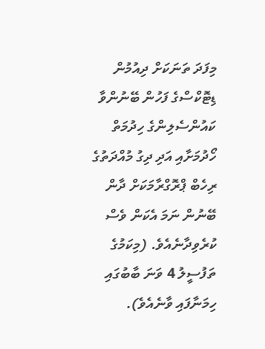މިފަދަ ތަނަކަށް ދިއުމުން ޑިޓޮކްސްގެ ފަހުން ބޭނުންވާ ކައުންސެލިންގެ ހިދުމަތް ހޯދުމަށާއި އަދި ދިގު މުއްދަތުގެ ރިހެބް ޕްރޮގްރާމަކަށް ދާން ބޭނުން ނަމަ އެކަން ވެސް ކުރެވިދާނެއެވެ. (މިކަމުގެ ތަފުސީލު 4 ވަނަ ބާބުގައި ހިމަނާފައި ވާނެއެވެ).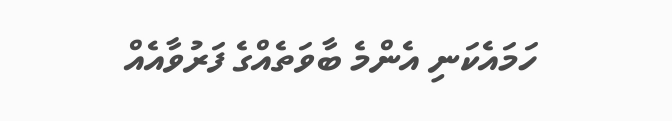ހަމައެކަނި އެންމެ ބާވަތެއްގެ ފަރުވާއެއް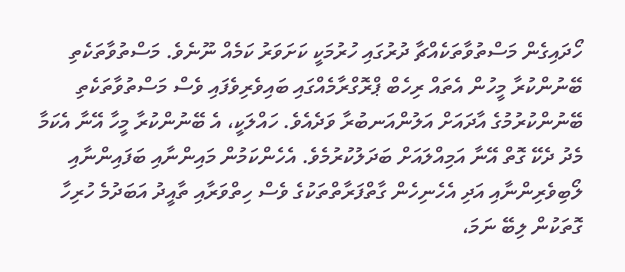ހޯދައިގެން މަސްތުވާތަކެއްޗާ ދުރުގައި ހުރުމަކީ ކަށަވަރު ކަމެއް ނޫނެވެ. މަސްތުވާތަކެތި ބޭނުންކުރާ މީހުން އެތައް ރިހެބް ޕްރޮގްރާމެއްގައި ބައިވެރިވެފައި ވެސް މަސްތުވާތަކެތި ބޭނުންކުރުމުގެ އާދައަށް އަލުންއަނބުރާ ވަދެއެވެ. ހައްލަކީ، އެ ބޭނުންކުރާ މީހާ އޭނާ އެކަމާ މެދު ދެކޭ ގޮތް އޭނާ އަމިއްލައަށް ބަދަލުކުރުމެވެ. އެހެންކަމުން މައިންނާއި ބަފައިންނާއި ލޯބިވެރިންނާއި އަދި އެހެނިހެން ގާތްފަރާތްތަކުގެ ވެސް ހިތްވަރާއި ތާއީދު އަބަދުމެ ހުރިހާ ގޮތަކުން ލިބޭ ނަމަ،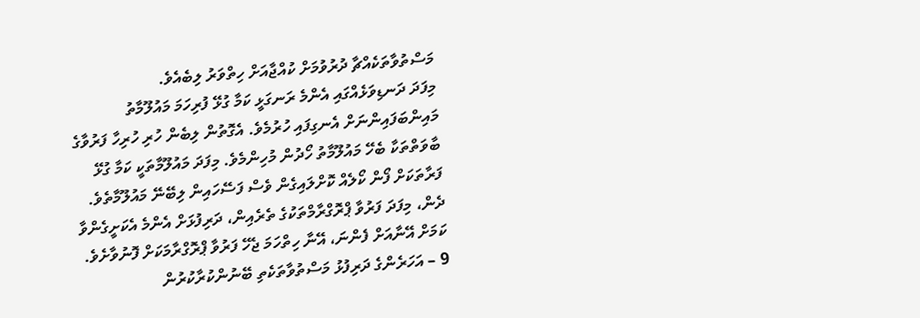މަސްތުވާތަކެއްޗާ ދުރުވުމަށް ކުއްޖާއަށް ހިތްވަރު ލިބެއެވެ.
މިފަދަ ދަނޑިވަޅެއްގައި އެންމެ ރަނގަޅީ ކަމާ ގުޅޭ ފުރިހަމަ މައުލޫމާތު މައިންބަފައިންނަށް އެނގިފައި ހުރުމެވެ. އެގޮތުން ލިބެން ހުރި ހުރިހާ ފަރުވާގެ ބާވަތްތަކާ ބެހޭ މައުލޫމާތު ހޯދުން މުހިންމެވެ. މިފަދަ މައުލޫމާތަކީ ކަމާ ގުޅޭ ފަރާތަކަށް ފޯން ކޯލެއް ކޮށްލައިގެން ވެސް ފަސޭހައިން ލިބޭނޭ މައުލޫމާތެވެ. ދެން، މިފަދަ ފަރުވާ ޕްރޮގްރާމްތަކުގެ ތެރެއިން، ދަރިފުޅަށް އެންމެ އެކަށީގެންވާ ކަމަށް އޭނާއަށް ފެންނަ، އޭނާ ހިތްހަމަ ޖެހޭ ފަރުވާ ޕްރޮގްރާމަކަށް ފޮނުވާށެވެ.
9 – އަހަރެންގެ ދަރިފުޅު މަސްތުވާތަކެތި ބޭނުންކުރާކުރުން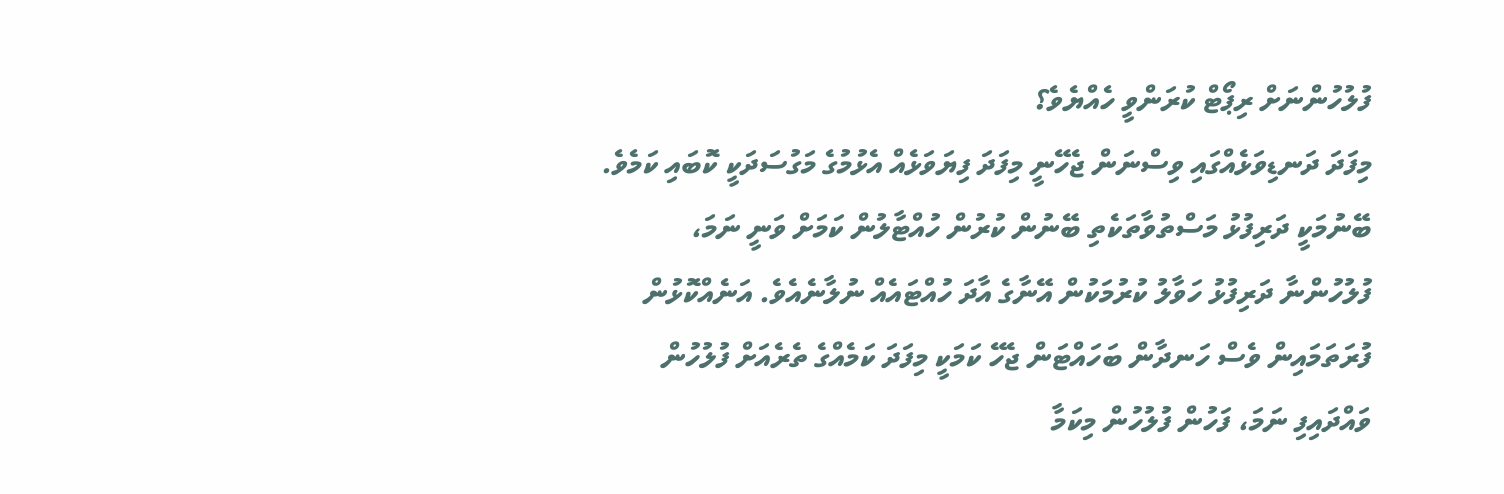ފުލުހުންނަށް ރިޕޯޓް ކުރަންވީ ހެއްޔެވެ؟
މިފަދަ ދަނޑިވަޅެއްގައި ވިސްނަން ޖެހޭނީ މިފަދަ ފިޔަވަޅެއް އެޅުމުގެ މަގުސަދަކީ ކޮބައި ކަމެވެ. ބޭނުމަކީ ދަރިފުޅު މަސްތުވާތަކެތި ބޭނުން ކުރުން ހުއްޓާލުން ކަމަށް ވަނީ ނަމަ، ފުލުހުންނާ ދަރިފުޅު ހަވާލު ކުރުމަކުން އޭނާގެ އާދަ ހުއްޓައެއް ނުލާނެއެވެ. އަނެއްކޮޅުން ފުރަތަމައިން ވެސް ހަނދާން ބަހައްޓަން ޖެހޭ ކަމަކީ މިފަދަ ކަމެއްގެ ތެރެއަށް ފުލުހުން ވައްދައިފި ނަމަ، ފަހުން ފުލުހުން މިކަމާ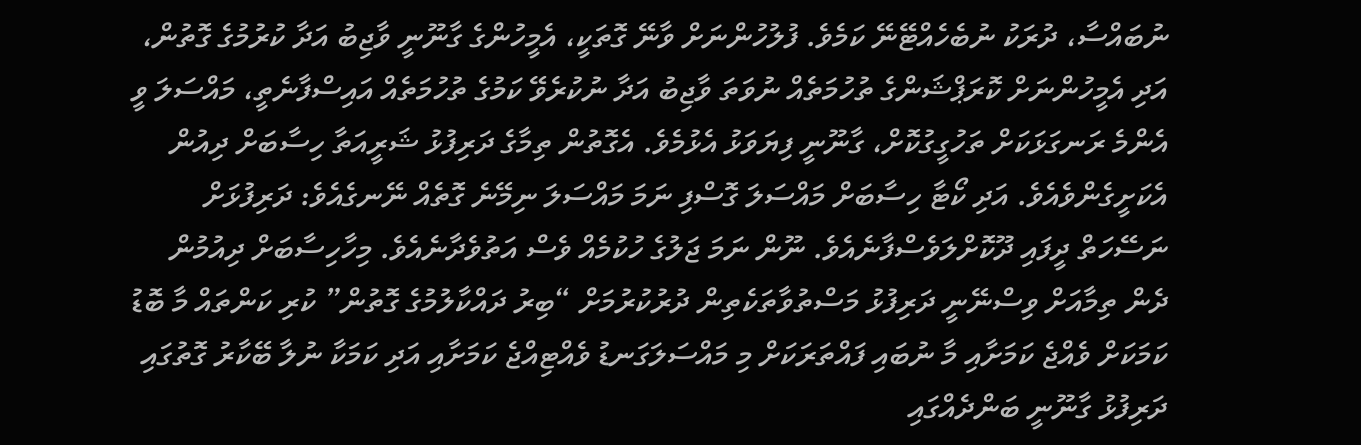ނުބައްސާ، ދުރަކު ނުބެހެއްޓޭނޭ ކަމެވެ. ފުލުހުންނަށް ވާނޭ ގޮތަކީ، އެމީހުންގެ ގާނޫނީ ވާޖިބު އަދާ ކުރުމުގެ ގޮތުން، އަދި އެމީހުންނަށް ކޮރަޕްޝަންގެ ތުހުމަތެއް ނުވަތަ ވާޖިބު އަދާ ނުކުރެވޭ ކަމުގެ ތުހުމަތެއް އައިސްފާނެތީ، މައްސަލަ ވީ އެންމެ ރަނގަޅަކަށް ތަހުގީގުކޮށް، ގާނޫނީ ފިޔަވަޅު އެޅުމެވެ. އެގޮތުން ތިމާގެ ދަރިފުޅު ޝަރީއަތާ ހިސާބަށް ދިއުން އެކަށީގެންވެއެވެ. އަދި ކޯޓާ ހިސާބަށް މައްސަލަ ގޮސްފި ނަމަ މައްސަލަ ނިމޭނެ ގޮތެއް ނޭނގެއެވެ: ދަރިފުޅަށް ނަސޭހަތް ދީފައި ދޫކޮށްލަވެސްފާނެއެވެ. ނޫން ނަމަ ޖަލުގެ ހުކުމެއް ވެސް އަތުވެދާނެއެވެ. މިހާހިސާބަށް ދިއުމުން ދެން ތިމާއަށް ވިސްނޭނީ ދަރިފުޅު މަސްތުވާތަކެތިން ދުރުކުރުމަށް “ބިރު ދައްކާލުމުގެ ގޮތުން” ކުރި ކަންތައް މާ ބޮޑު ކަމަކަށް ވެއްޖެ ކަމަށާއި މާ ނުބައި ފައްތަރަކަށް މި މައްސަލަގަނޑު ވެއްޓިއްޖެ ކަމަށާއި އަދި ކަމަކާ ނުލާ ބޭކާރު ގޮތުގައި ދަރިފުޅު ގާނޫނީ ބަންދެއްގައި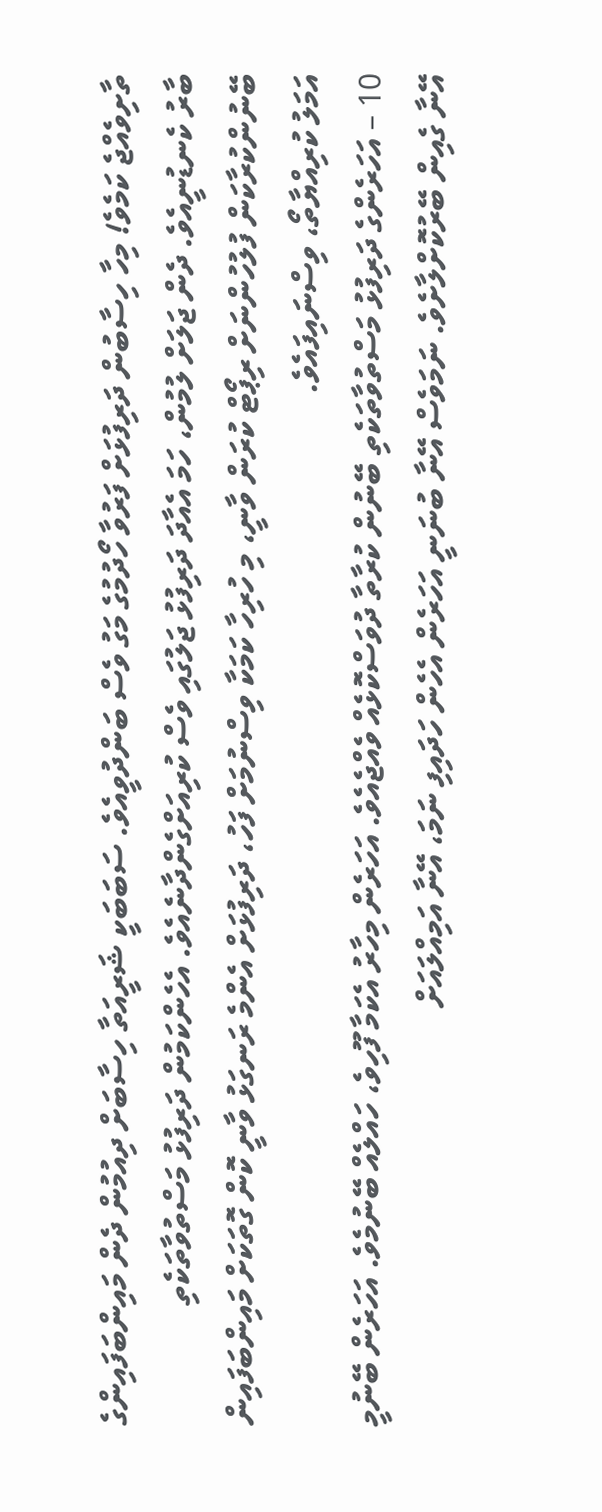ތާށިވެއްޖެ ކަމެވެ! މިހާ ހިސާބުން ދަރިފުޅަށް ފަރުވާ ހޯދުމުގެ މަގު ވެސް ބަންދުވީއެވެ. ސަބަބަކީ ޝަރީއަތާ ހިސާބަށް ދިއުމުން ދެން މައިންބަފައިންގެ ބާރު ކެނޑުނީއެވެ. ދެން ޖަލަށް ލުމުން، ހަމަ އެއާދަ ދަރިފުޅު ޖަލުގައި ވެސް ކުރިއަށްގެންދާނެއެވެ. އެހެންކަމުން ދަރިފުޅު މަސްތުވާތަކެތި ބޭނުންކުރާކަން ފުލުހުންނަށް ރިޕޯޓް ކުރަން ވާނީ، މި ހުރިހާ ކަމަކާ ވިސްނުމަށް ފަހު، ދަރިފުޅަށް އެންމެ ރަނގަޅު ވާނީ ކޮން ގޮތަކަށް މައިންބަފައިން އަމަލު ކުރިއްޔާތޯ، ވިސްނައިފައެވެ.
10 – އަހަރެންގެ ދަރިފުޅު މަސްތުވާތަކެތި ބޭނުން ކުރާތާ ދުވަސްކޮޅެއް ވެއްޖެއެވެ. އަހަރެން މިހާރު އެކަމާ ފޫހިވެ، ހައްލެއް ބޭނުމެވެ. އަހަރެން ބޭނުމީ އޭނާ ގެއިން ބޭރުކޮށްލާށެވެ. ނަމަވެސް އޭނާ ބުނަނީ އަހަރެން އެހެން ހަދައިފި ނަމަ، އޭނާ އަމިއްލައަށް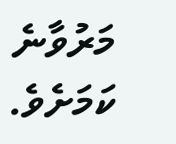މަރުވާނެ ކަމަށެވެ.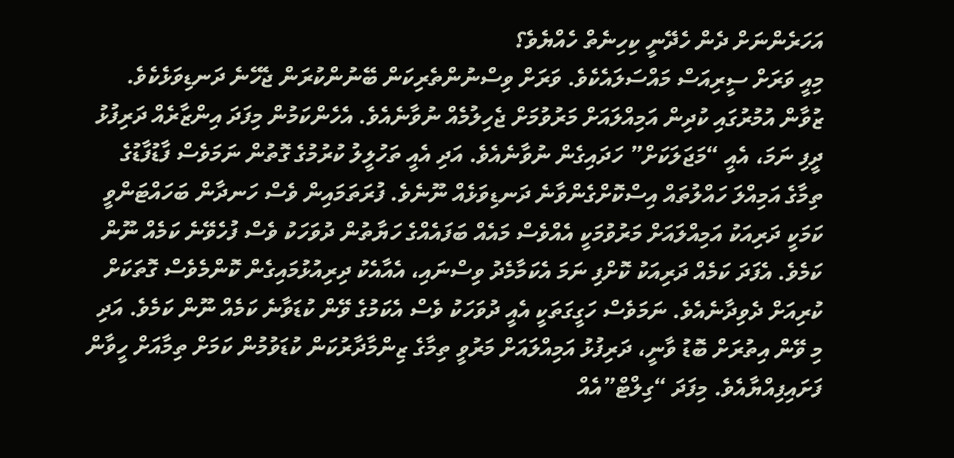އަހަރެންނަށް ދެން ހެދޭނީ ކިހިނެތް ހެއްޔެވެ؟
މިއީ ވަރަށް ސީރިއަސް މައްސަލައެކެވެ. ވަރަށް ވިސްނުންތެރިކަން ބޭނުންކުރަން ޖެހޭނެ ދަނޑިވަޅެކެވެ. ޒުވާން އުމުރުގައި ކުދިން އަމިއްލައަށް މަރުވުމަށް ޖެހިލުމެއް ނުވާނެއެވެ. އެހެންކަމުން މިފަދަ އިންޒާރެއް ދަރިފުޅު ދީފި ނަމަ، އެއީ “މަޖަލަކަށް” ހަދައިގެން ނުވާނެއެވެ. އަދި އެއީ ތަހުލީލު ކުރުމުގެ ގޮތުން ނަމަވެސް ފާޑުފާޑުގެ ތިމާގެ އަމިއްލަ ހައްލުތައް އިސްކޮށްގެންވާނެ ދަނޑިވަޅެއް ނޫނެވެ. ފުރަތަމައިން ވެސް ހަނދާން ބަހައްޓަންވީ ކަމަކީ ދަރިއަކު އަމިއްލައަށް މަރުވުމަކީ އެއްވެސް މައެއް ބަފައެއްގެ ހަޔާތުން ދުވަހަކު ވެސް ފުހެވޭނެ ކަމެއް ނޫން ކަމެވެ. އެފަދަ ކަމެއް ދަރިއަކު ކޮށްފި ނަމަ އެކަމާމެދު ވިސްނައި، އެއާއެކު ދިރިއުޅުމައިގެން ކޮންމެވެސް ގޮތަކަށް ކުރިއަށް ދެވިދާނެއެވެ. ނަމަވެސް ހަގީގަތަކީ އެއީ ދުވަހަކު ވެސް އެކަމުގެ ވޭން ކުޑަވާނެ ކަމެއް ނޫން ކަމެވެ. އަދި މި ވޭން އިތުރަށް ބޮޑު ވާނީ، ދަރިފުޅު އަމިއްލައަށް މަރުވީ ތިމާގެ ޒިންމާދާރުކަން ކުޑަވުމުން ކަމަށް ތިމާއަށް ހީވާން ފަށައިފިއްޔާއެވެ. މިފަދަ “ގިލްޓް”އެއް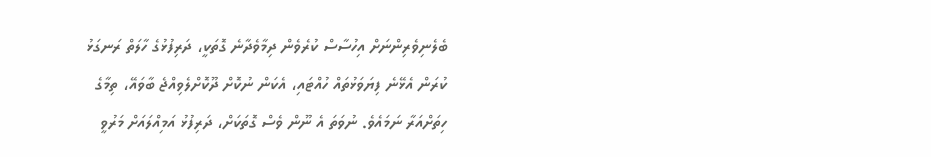ބެލެނިވެރިންނަށް އިހުސާސް ކުރެވެން ދިމާވެދާނެ ގޮތަކީ، ދަރިފުޅުގެ ހާލަތް ރަނގަޅު ކުރަން އެޅޭނެ ފިޔަވަޅުތައް ހުއްޓައި، އެކަން ނުކޮށް ދޫކޮށްލެވިއްޖެ ބާވައޭ، ތިމާގެ ހިތަށްއަރާ ނަމައެވެ. ނުވަތަ އެ ނޫން ވެސް ގޮތަކަށް، ދަރިފުޅު އަމިއްލައަށް މަރުވީ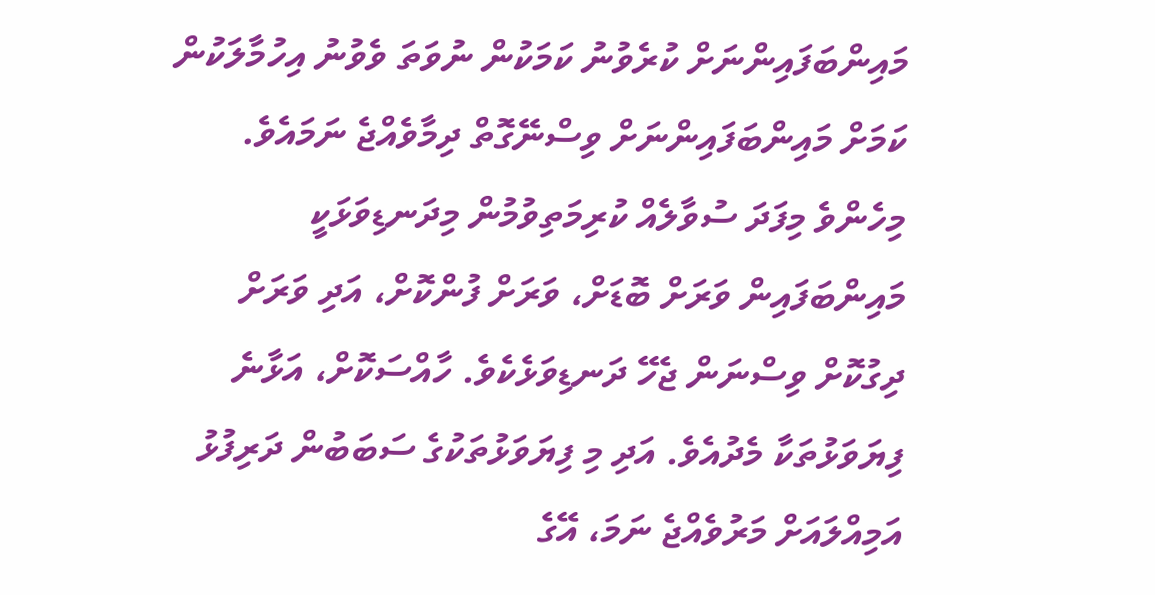މައިންބަފައިންނަށް ކުރެވުނު ކަމަކުން ނުވަތަ ވެވުނު އިހުމާލަކުން ކަމަށް މައިންބަފައިންނަށް ވިސްނޭގޮތް ދިމާވެއްޖެ ނަމައެވެ.
މިހެންވެ މިފަދަ ސުވާލެއް ކުރިމަތިވުމުން މިދަނޑިވަޅަކީ މައިންބަފައިން ވަރަށް ބޮޑަށް، ވަރަށް ފުންކޮށް، އަދި ވަރަށް ދިގުކޮށް ވިސްނަން ޖެހޭ ދަނޑިވަޅެކެވެ. ހާއްސަކޮށް، އަޅާނެ ފިޔަވަޅުތަކާ މެދުއެވެ. އަދި މި ފިޔަވަޅުތަކުގެ ސަބަބުން ދަރިފުޅު އަމިއްލައަށް މަރުވެއްޖެ ނަމަ، އޭގެ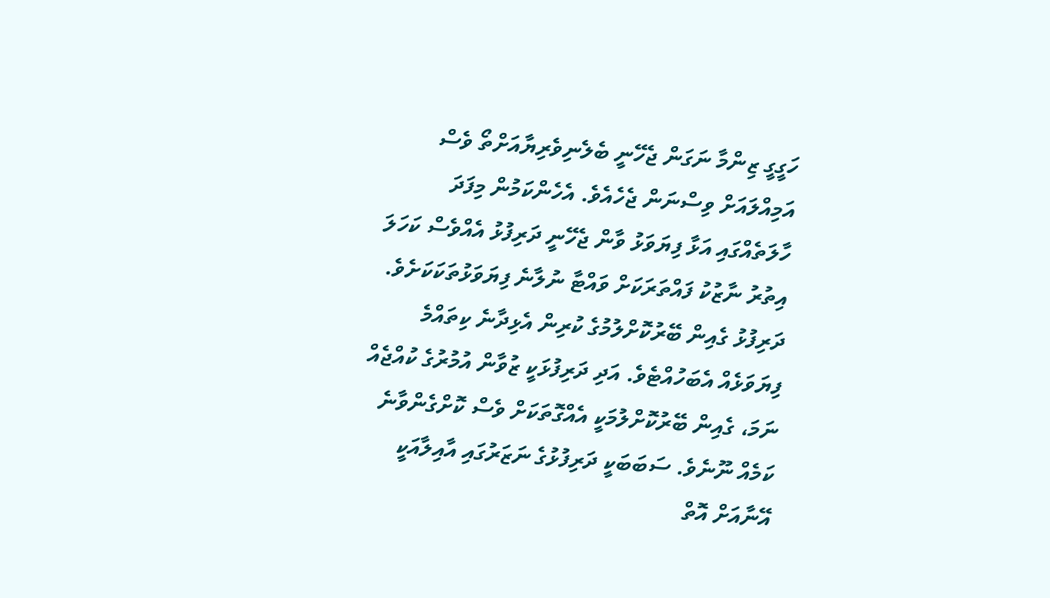ހަގީގީ ޒިންމާ ނަގަން ޖެހޭނީ ބެލެނިވެރިޔާއަށްތޯ ވެސް އަމިއްލައަށް ވިސްނަން ޖެހެއެވެ. އެހެންކަމުން މިފަދަ ހާލަތެއްގައި އަޅާ ފިޔަވަޅު ވާން ޖެހޭނީ ދަރިފުޅު އެއްވެސް ކަހަލަ އިތުރު ނާޒުކު ފައްތަރަކަށް ވައްޓާ ނުލާނެ ފިޔަވަޅުތަކަކަށެވެ. ދަރިފުޅު ގެއިން ބޭރުކޮށްލުމުގެ ކުރިން އެޅިދާނެ ކިތައްމެ ފިޔަވަޅެއް އެބަހުއްޓެވެ. އަދި ދަރިފުޅަކީ ޒުވާން އުމުރުގެ ކުއްޖެއް ނަމަ، ގެއިން ބޭރުކޮށްލުމަކީ އެއްގޮތަކަށް ވެސް ކޮށްގެންވާނެ ކަމެއް ނޫނެވެ. ސަބަބަކީ ދަރިފުޅުގެ ނަޒަރުގައި އާއިލާއަކީ އޭނާއަށް އޮތް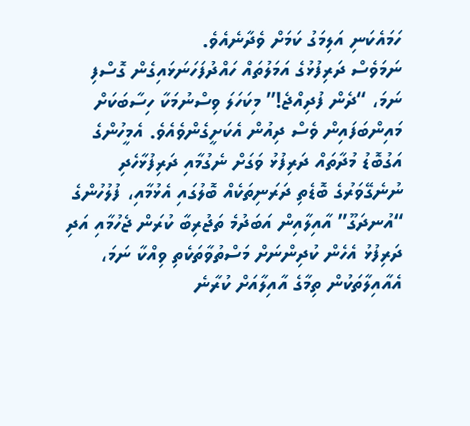ހަމައެކަނި އަލިމަގު ކަމަށް ވެދާނެއެވެ.
ނަމަވެސް ދަރިފުޅުގެ އަމަލުތައް ހައްދުފަހަނަޅައިގެން ގޮސްފި ނަމަ، “ދެން ފުދިއްޖެ!” މިކަހަލަ ވިސްނުމަކާ ހިސާބަކަށް މައިންބަފައިން ވެސް ދިއުން އެކަށީގެންވެއެވެ. އެމީހުންގެ އަގުބޮޑު މުދާތައް ދަރިފުޅު ވަގަށް ނެގުމާއި ދަރިފުޅާހެދި ނުނެގޭވަރުގެ ބޮޑެތި ދަރަނިތަކެއް ބޮލުގައި އެޅުމާއި، ފުލުހުންގެ “އުނދަގޫ” އާއިލާއިން އަބަދުމެ ތަޖުރިބާ ކުރަން ޖެހުމާއި އަދި ދަރިފުޅު އެހެން ކުދިންނަށް މަސްތުވާތަކެތި ވިއްކާ ނަމަ، އެއާއިލާތަކުން ތިމާގެ އާއިލާއަށް ކުރާނެ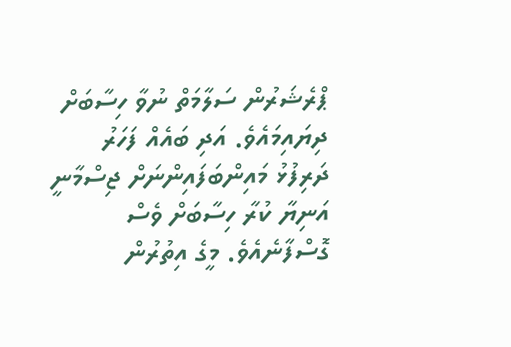ޕްރެޝަރުން ސަލާމަތް ނުވާ ހިސާބަށް ދިޔައިމައެވެ. އަދި ބައެއް ފަހަރު ދަރިފުޅު މައިންބަފައިންނަށް ޖިސްމާނީ އަނިޔާ ކުރާ ހިސާބަށް ވެސް ގޮސްފާނެއެވެ. މީގެ އިތުރުން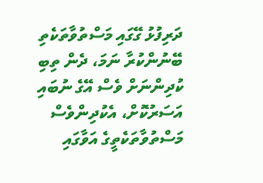ދަރިފުޅު ގޭގައި މަސްތުވާތަކެތި ބޭނުންކުރާ ނަމަ، ދެން ތިބި ކުދިންނަށް ވެސް އޭގެ ނުބައި އަސަރުކޮށް، އެކުދިންވެސް މަސްތުވާތަކެތީގެ އަވާގައި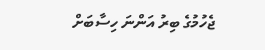ޖެހުމުގެ ބިރު އަންނަ ހިސާބަށް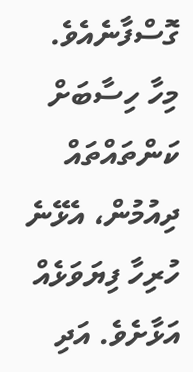ގޮސްފާނެއެވެ.
މިހާ ހިސާބަށް ކަންތައްތައް ދިއުމުން، އެޅޭނެ ހުރިހާ ފިޔަވަޅެއް އަޅާށެވެ. އަދި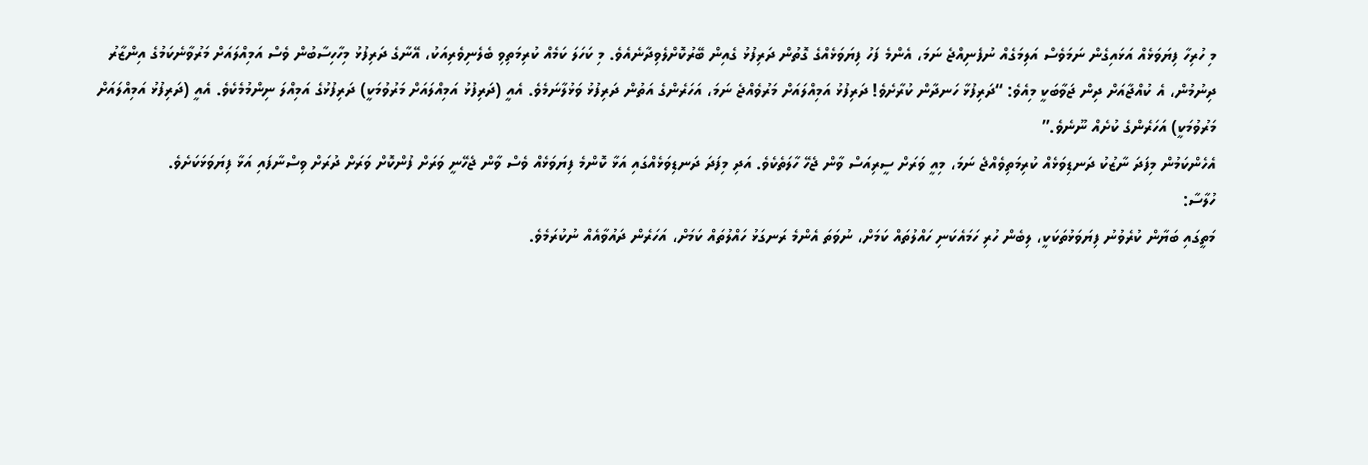މި ހުރިހާ ފިޔަވަޅެއް އަޅައިގެން ނަމަވެސް އަލިމަގެއް ނުފެނިއްޖެ ނަމަ، އެންމެ ފަހު ފިޔަވަޅެއްގެ ގޮތުން ދަރިފުޅު ގެއިން ބޭރުކޮށްލެވިދާނެއެވެ. މި ކަހަލަ ކަމެއް ކުރިމަތިވި ބެލެނިވެރިއަކު، އޭނާގެ ދަރިފުޅު މިހާހިސާބުން ވެސް އަމިއްލައަށް މަރުވާނެކަމުގެ އިންޒާރު ދިނުމުން، އެ ކުއްޖާއަށް ދިން ޖަވާބަކީ މިއެވެ: “ދަރިފުޅާ ހަނދާން ކުރާށެވެ! ދަރިފުޅު އަމިއްލައަށް މަރުވެއްޖެ ނަމަ، އަހަރެންގެ އަތުން ދަރިފުޅު ވަޅުލާނަމެވެ. އެއީ (ދަރިފުޅު އަމިއްލައަށް މަރުވުމަކީ) ދަރިފުޅުގެ އަމިއްލަ ނިންމުމެކެވެ. އެއީ (ދަރިފުޅު އަމިއްލައަށް މަރުވުމަކީ) އަހަރެންގެ ކުށެއް ނޫނެވެ.”
އެހެންކަމުން މިފަދަ ނާޒުކު ދަނޑިވަޅެއް ކުރިމަތިވެއްޖެ ނަމަ، މިއީ ވަރަށް ސީރިއަސް ވާން ޖެހޭ ހާލަތެކެވެ. އަދި މިފަދަ ދަނޑިވަޅެއްގައި އަޅާ ކޮންމެ ފިޔަވަޅެއް ވެސް ވާން ޖެހޭނީ ވަރަށް ފުންކޮށް ވަރަށް ދުރަށް ވިސްނާފައި އަޅާ ފިޔަވަޅަކަށެވެ.
ހުލާސާ:
މަތީގައި ބަޔާން ކުރެވުނު ފިޔަވަޅުތަކަކީ، ލިބެން ހުރި ހަމައެކަނި ހައްލުތައް ކަމަށް، ނުވަތަ އެންމެ ރަނގަޅު ހައްލުތައް ކަމަށް، އަހަރެން ދައުވާއެއް ނުކުރަމެވެ.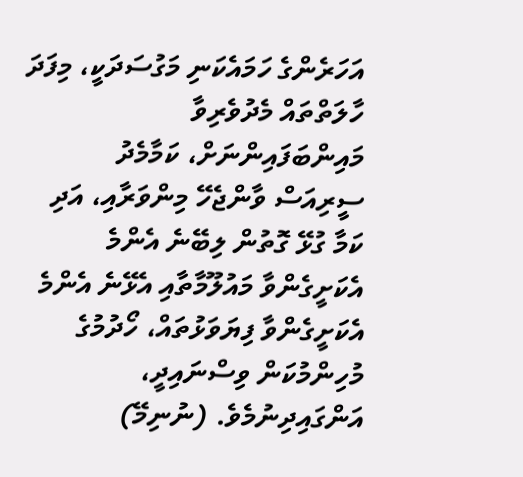އަހަރެންގެ ހަމައެކަނި މަގުސަދަކީ، މިފަދަ ހާލަތްތައް މެދުވެރިވާ މައިންބަފައިންނަށް، ކަމާމެދު ސީރިއަސް ވާންޖެހޭ މިންވަރާއި، އަދި ކަމާ ގުޅޭ ގޮތުން ލިބޭނެ އެންމެ އެކަށީގެންވާ މައުލޫމާތާއި އެޅޭނެ އެންމެ އެކަށީގެންވާ ފިޔަވަޅުތައް، ހޯދުމުގެ މުހިންމުކަން ވިސްނައިދީ، އަންގައިދިނުމެވެ. (ނުނިމޭ)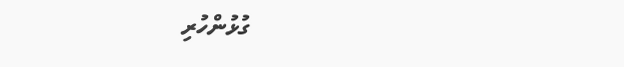ގުޅުންހުރި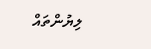ލިޔުންތައް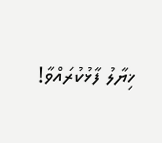ޚިޔާލު ފާޅުކުރައްވާ!